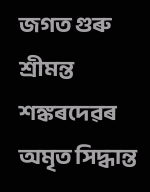জগত গুৰু শ্ৰীমন্ত শঙ্কৰদেৱৰ অমৃত সিদ্ধান্ত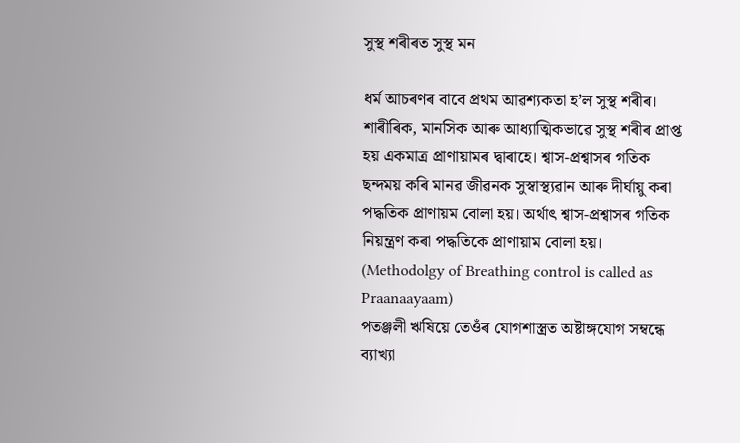সুস্থ শৰীৰত সুস্থ মন

ধৰ্ম আচৰণৰ বাবে প্ৰথম আৱশ্যকতা হ’ল সুস্থ শৰীৰ। শাৰীৰিক, মানসিক আৰু আধ্যাত্মিকভাৱে সুস্থ শৰীৰ প্ৰাপ্ত হয় একমাত্ৰ প্ৰাণায়ামৰ দ্বাৰাহে। শ্বাস-প্ৰশ্বাসৰ গতিক ছন্দময় কৰি মানৱ জীৱনক সুস্বাস্থ্যৱান আৰু দীৰ্ঘায়ু কৰা পদ্ধতিক প্ৰাণায়ম বোলা হয়। অৰ্থাৎ শ্বাস-প্ৰশ্বাসৰ গতিক নিয়ন্ত্ৰণ কৰা পদ্ধতিকে প্ৰাণায়াম বোলা হয়। (Methodolgy of Breathing control is called as Praanaayaam)
পতঞ্জলী ঋষিয়ে তেওঁৰ যোগশাস্ত্ৰত অষ্টাঙ্গযোগ সম্বন্ধে ব্যাখ্যা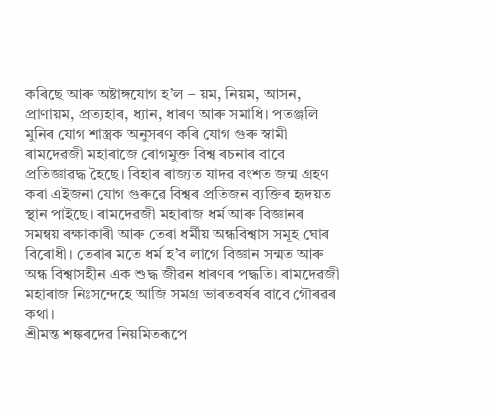কৰিছে আৰু অষ্টাঙ্গযোগ হ’ল – য়ম, নিয়ম, আসন, প্ৰাণায়ম, প্ৰত্যহাৰ, ধ্যান, ধাৰণ আৰু সমাধি। পতঞ্জলি মুনিৰ যোগ শাস্ত্ৰক অনুসৰণ কৰি যোগ গুৰু স্বামী ৰামদেৱজী মহাৰাজে ৰোগমুক্ত বিশ্ব ৰচনাৰ বাবে প্ৰতিজ্ঞাৱদ্ধ হৈছে। বিহাৰ ৰাজ্যত যাদৱ বংশত জন্ম গ্ৰহণ কৰা এইজনা যোগ গুৰুৱে বিশ্বৰ প্ৰতিজন ব্যক্তিৰ হৃদয়ত স্থান পাইছে। ৰামদেৱজী মহাৰাজ ধৰ্ম আৰু বিজ্ঞানৰ সমন্বয় ৰক্ষাকাৰী আৰু তেৰা ধৰ্মীয় অন্ধবিশ্বাস সমূহ ঘোৰ বিৰোধী। তেৰাৰ মতে ধৰ্ম হ’ব লাগে বিজ্ঞান সন্মত আৰু অন্ধ বিশ্বাসহীন এক শুদ্ধ জীৱন ধাৰণৰ পদ্ধতি। ৰামদেৱজী মহাৰাজ নিঃসন্দেহে আজি সমগ্ৰ ভাৰতবৰ্ষৰ বাবে গৌৰৱৰ কথা।
শ্ৰীমন্ত শঙ্কৰদেৱ নিয়মিতৰূপে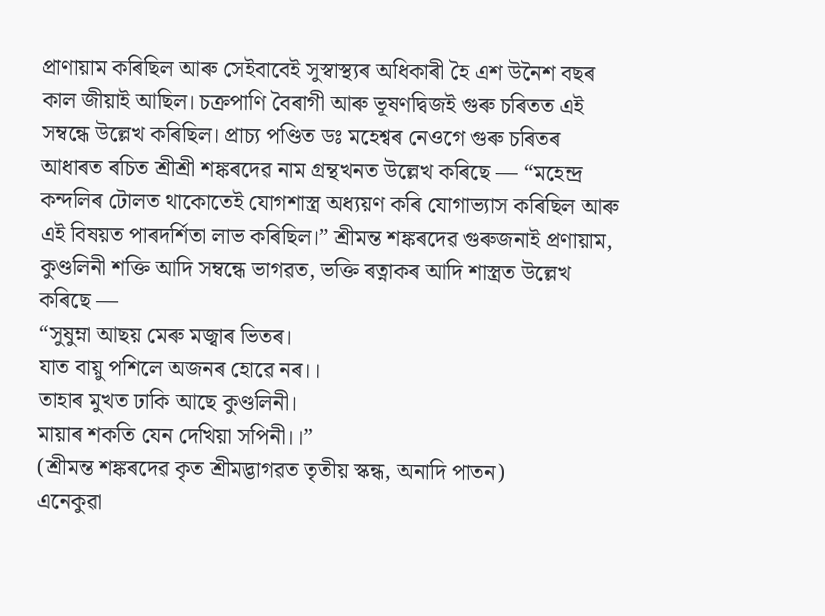প্ৰাণায়াম কৰিছিল আৰু সেইবাবেই সুস্বাস্থ্যৰ অধিকাৰী হৈ এশ উনৈশ বছৰ কাল জীয়াই আছিল। চক্ৰপাণি বৈৰাগী আৰু ভূষণদ্বিজই গুৰু চৰিতত এই সম্বন্ধে উল্লেখ কৰিছিল। প্ৰাচ্য পণ্ডিত ডঃ মহেশ্বৰ নেওগে গুৰু চৰিতৰ আধাৰত ৰচিত শ্ৰীশ্ৰী শঙ্কৰদেৱ নাম গ্ৰন্থখনত উল্লেখ কৰিছে — “মহেন্দ্ৰ কন্দলিৰ টোলত থাকোতেই যোগশাস্ত্ৰ অধ্যয়ণ কৰি যোগাভ্যাস কৰিছিল আৰু এই বিষয়ত পাৰদৰ্শিতা লাভ কৰিছিল।” শ্ৰীমন্ত শঙ্কৰদেৱ গুৰুজনাই প্ৰণায়াম, কুণ্ডলিনী শক্তি আদি সম্বন্ধে ভাগৱত, ভক্তি ৰত্নাকৰ আদি শাস্ত্ৰত উল্লেখ কৰিছে —
“সুষুম্না আছয় মেৰু মজ্বাৰ ভিতৰ।
যাত বায়ু পশিলে অজনৰ হোৱে নৰ।।
তাহাৰ মুখত ঢাকি আছে কুণ্ডলিনী।
মায়াৰ শকতি যেন দেখিয়া সপিনী।।”
(শ্ৰীমন্ত শঙ্কৰদেৱ কৃত শ্ৰীমদ্ভাগৱত তৃতীয় স্কন্ধ, অনাদি পাতন)
এনেকুৱা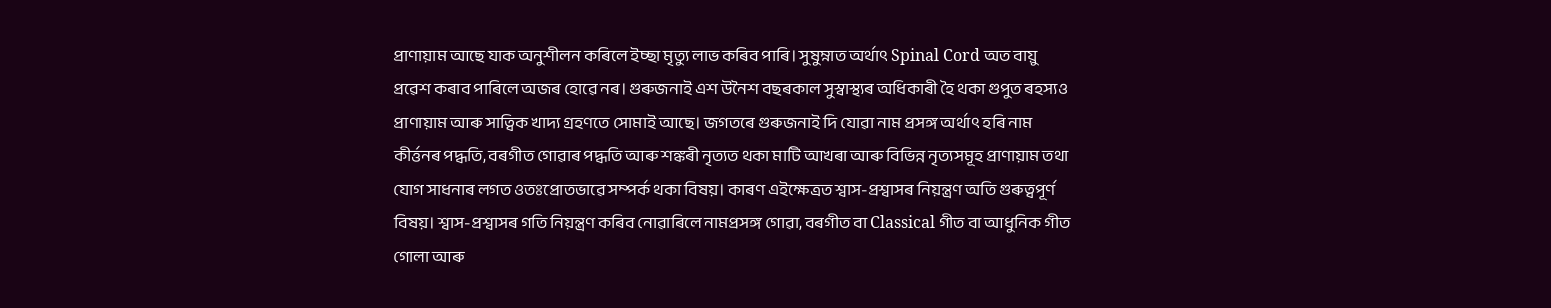প্ৰাণায়াম আছে যাক অনুশীলন কৰিলে ইচ্ছা মৃত্যু লাভ কৰিব পাৰি। সুষুম্নাত অৰ্থাৎ Spinal Cord অত বায়ু প্ৰৱেশ কৰাব পাৰিলে অজৰ হোৱে নৰ। গুৰুজনাই এশ উনৈশ বছৰকাল সুস্বাস্থ্যৰ অধিকাৰী হৈ থকা গুপুত ৰহস্যও প্ৰাণায়াম আৰু সাত্বিক খাদ্য গ্ৰহণতে সোমাই আছে। জগতৰে গুৰুজনাই দি যোৱা নাম প্ৰসঙ্গ অৰ্থাৎ হৰি নাম কীৰ্ত্তনৰ পদ্ধতি, বৰগীত গোৱাৰ পদ্ধতি আৰু শঙ্কৰী নৃত্যত থকা মাটি আখৰা আৰু বিভিন্ন নৃত্যসমূহ প্ৰাণায়াম তথা যোগ সাধনাৰ লগত ওতঃপ্ৰোতভাৱে সম্পৰ্ক থকা বিষয়। কাৰণ এইক্ষেত্ৰত শ্বাস-প্ৰশ্বাসৰ নিয়ন্ত্ৰণ অতি গুৰুত্বপূৰ্ণ বিষয়। শ্বাস-প্ৰশ্বাসৰ গতি নিয়ন্ত্ৰণ কৰিব নোৱাৰিলে নামপ্ৰসঙ্গ গোৱা, বৰগীত বা Classical গীত বা আধুনিক গীত গোলা আৰু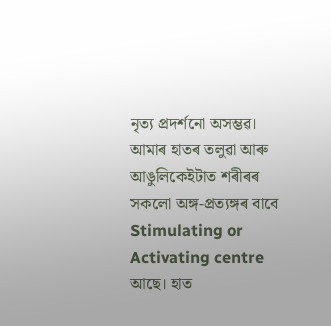নৃত্য প্ৰদৰ্শনো অসম্ভৱ।
আমাৰ হাতৰ তলুৱা আৰু আঙুলিকেইটাত শৰীৰৰ সকলো অঙ্গ-প্ৰত্যঙ্গৰ বাবে Stimulating or Activating centre আছে। হাত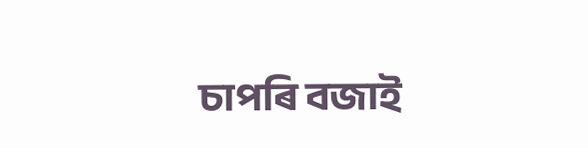চাপৰি বজাই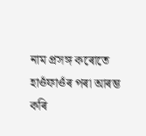নাম প্ৰসঙ্গ কৰোতে হাওঁফাওঁৰ পৰা আৰম্ভ কৰি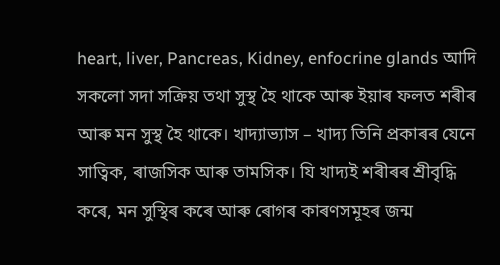heart, liver, Pancreas, Kidney, enfocrine glands আদি সকলো সদা সক্ৰিয় তথা সুস্থ হৈ থাকে আৰু ইয়াৰ ফলত শৰীৰ আৰু মন সুস্থ হৈ থাকে। খাদ্যাভ্যাস – খাদ্য তিনি প্ৰকাৰৰ যেনে সাত্বিক, ৰাজসিক আৰু তামসিক। যি খাদ্যই শৰীৰৰ শ্ৰীবৃদ্ধি কৰে, মন সুস্থিৰ কৰে আৰু ৰোগৰ কাৰণসমূহৰ জন্ম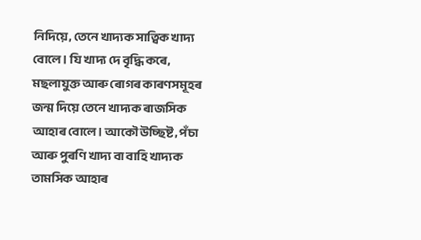নিদিয়ে, তেনে খাদ্যক সাত্বিক খাদ্য বোলে। যি খাদ্য দে বৃদ্ধি কৰে, মছলাযুক্ত আৰু ৰোগৰ কাৰণসমূহৰ জন্ম দিয়ে তেনে খাদ্যক ৰাজসিক আহাৰ বোলে। আকৌ উচ্ছিষ্ট, পঁচা আৰু পুৰণি খাদ্য বা বাহি খাদ্যক তামসিক আহাৰ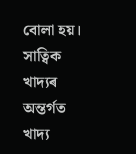বোলা হয়।
সাত্বিক খাদ্যৰ অন্তৰ্গত খাদ্য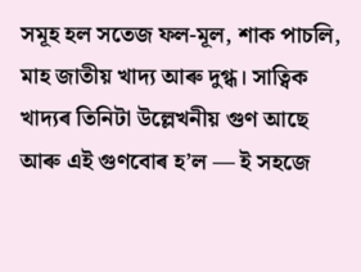সমূহ হল সতেজ ফল-মূল, শাক পাচলি, মাহ জাতীয় খাদ্য আৰু দুগ্ধ। সাত্বিক খাদ্যৰ তিনিটা উল্লেখনীয় গুণ আছে আৰু এই গুণবোৰ হ’ল — ই সহজে